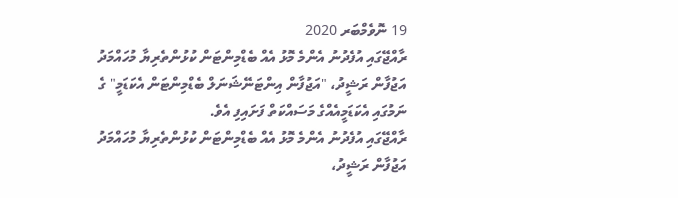19 ނޮވެމްބަރ 2020
ރާއްޖޭގައި އުފެދުނު އެންމެ މޮޅު އެއް ބެޑްމިންޓަން ކުޅުންތެރިޔާ މުހައްމަދު އަޖުފާން ރަޝީދު، "އަޖުފާން އިންޓަނޭޝަނަލް ބެޑްމިންޓަން އެކަޑަމީ" ގެ ނަމުގައި އެކަޑަމީއެއްގެ މަސައްކަތް ފަށައިފި އެވެ.
ރާއްޖޭގައި އުފެދުނު އެންމެ މޮޅު އެއް ބެޑްމިންޓަން ކުޅުންތެރިޔާ މުހައްމަދު އަޖުފާން ރަޝީދު،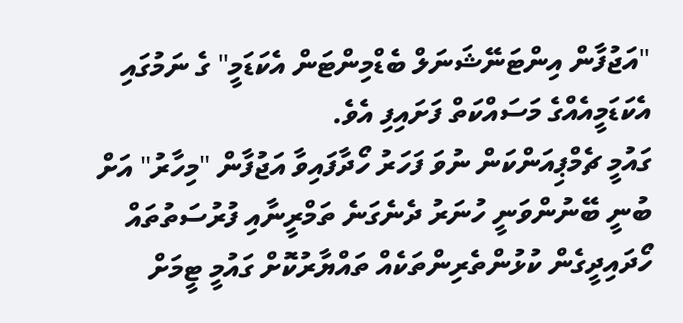"އަޖުފާން އިންޓަނޭޝަނަލް ބެޑްމިންޓަން އެކަޑަމީ" ގެ ނަމުގައި އެކަޑަމީއެއްގެ މަސައްކަތް ފަށައިފި އެވެ.
ގައުމީ ޗެމްޕިއަންކަން ނުވަ ފަހަރު ހޯދާފައިވާ އަޖުފާން "މިހާރު" އަށް ބުނީ ބޭނުންވަނީ ހުނަރު ދެނެގަނެ ތަމްރީނާއި ފުރުސަތުތައް ހޯދައިދީގެން ކުޅުންތެރިންތަކެއް ތައްޔާރުކޮށް ގައުމީ ޓީމަށް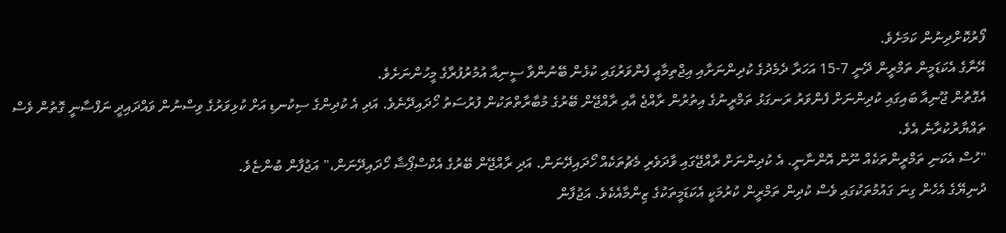ފޯރުކޮށްދިނުން ކަމަށެވެ.
އޭނާގެ އެކަޑަމީން ތަމްރީން ދޭނީ 7-15 އަހަރާ ދެމެދުގެ ކުދިންނަށާއި އިޖްތިމާއީ ފެންވަރުގައި ކުޅެން ބޭނުންވާ ސީނިއާ އުމުރުފުރާގެ މީހުންނަށެވެ.
އެގޮތުން ޖޫނިއާ ބައިގައި ކުދިންނަށް ފެންވަރު ރަނގަޅު ތަމްރީނުގެ އިތުރުން ރާއްޖެ އާއި ރާއްޖޭން ބޭރުގެ މުބާރާތްތަކުން ފުރުސަތު ހޯދައިދޭނެވެ. އަދި އެ ކުދިންގެ ސިކުނޑި އަށް ކުޅިވަރުގެ ވިސްނުން ވައްދައިދީ ނަފްސާނީ ގޮތުން ވެސް ތައްޔާރުކުރާނެ އެވެ.
"ހުސް އެކަނި ތަމްރީންތަކެއް ނޫން އޮންނާނީ. އެ ކުދިންނަށް ރާއްޖޭގައި ވާދަވެރި މެޗުތަކެއް ހޯދައިދޭނަން. އަދި ރާއްޖޭން ބޭރުގެ އެކްސްޕޯޝާ ހޯދައިދޭނަން،" އަޖުފާން ބުންޏެވެ.
ދުނިޔޭގެ އެހެން ގިނަ ގައުމުތަކުގައި ވެސް ކުދިން ތަމްރީން ކުރުމަކީ އެކަޑަމީތަކުގެ ޒިންމާއެކެވެ. އަޖުފާން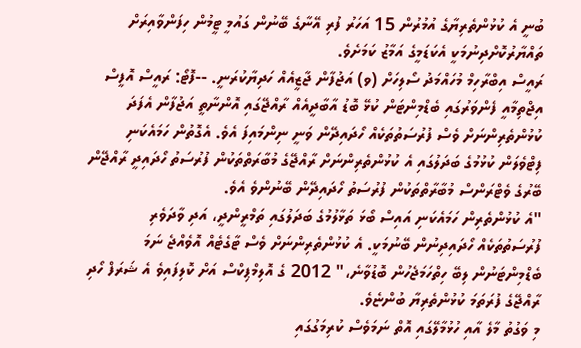ބުނީ އެ ކުޅުންތެރިޔާގެ އުމުރުން 15 އަހަރު ފުރި އޭނާގެ ބޭނުން ގައުމީ ޓީމުން ހިފަންވާއިރަށް ތައްޔާރުކޮށްދިނުމަކީ އެކަޑަމީގެ އަމާޒު ކަމަށެވެ.
ރައީސް އިބްރާހިމް މުހައްމަދު ސޯލިހަށް (ވ) އަޖުފާން ޖާޒީއެއް ހަދިޔާކުރަނީ. --ފޮޓޯ: ރައީސް އޮފީސް
އިޖްތިމާއީ ފެންވަރުގައި ބެޑްމިންޓަން ކުޅޭ ބޮޑު އާބާދީއެއް ރާއްޖޭގައި އޮންނާތީ އަޖުފާން އެފަދަ ކުޅުންތެރިންނަށް ވެސް ފުރުސަތުތަކެއް ހޯދައިދޭން ވަނީ ނިންމައިފަ އެވެ. އެގޮތުން ހަމައެކަނި ފިޓްވެލަން ކުޅުމުގެ ބަދަލުގައި އެ ކުޅުންތެރިންނަށް ރާއްޖޭގެ މުބާރަތްތަކުން ފުރުސަތު ހޯދައިދީ ރާއްޖޭން ބޭރުގެ ވެޓްރަންސް މުބާރާތްތަކުން ފުރުސަތު ހޯދައިދޭން ބޭނުންވެ އެވެ.
"އެ ކުޅުންތެރިން ހަމައެކަނި އައިސް ބޯޅަ ތަޅާލުމުގެ ބަދަލުގައި ތަމްރީންދީ، އަދި ވާދަވެރި ފުރުސަތުތަކެއް ހޯދައިދިނުން ބޭނުމަކީ. އެ ކުޅުންތެރިންނަށް ވެސް ޓާގެޓެއް އޮވެއްޖެ ނަމަ ބެޑްމިންޓަނުން ލިބޭ ހިތްހަމަޖެހުން ބޮޑުވާނެ،" 2012 ގެ އޮލިމްޕިކްސް އަށް ކޮލިފައިވެ އެ ޝަރަފް ހޯދި ރާއްޖޭގެ ފުރަތަމަ ކުޅުންތެރިޔާ ބުންޏެވެ.
މި ވަގުތު މާލެ އާއި ހުޅުމާލޭގައި އޮތް ނަމަވެސް ކުރިމަގުގައި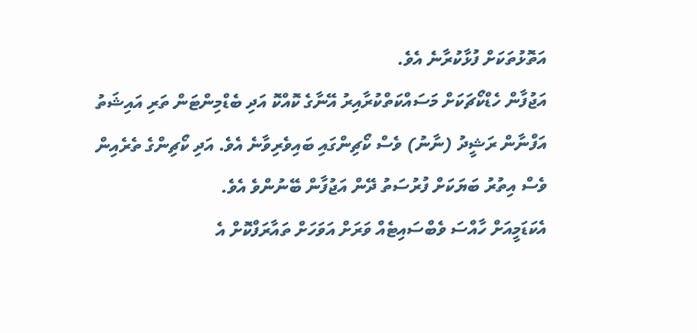އަތޮޅުތަކަށް ފުޅާކުރާނެ އެވެ.
އަޖުފާން ހެޑްކޯޗަކަށް މަސައްކަތްކުރާއިރު އޭނާގެ ކޮއްކޮ އަދި ބެޑްމިންޓަން ތަރި އައިޝަތު އަފްނާން ރަޝީދު (ނާނު) ވެސް ކޯޗިންގައި ބައިވެރިވާނެ އެވެ. އަދި ކޯޗިންގެ ތެރެއިން ވެސް އިތުރު ބަޔަކަށް ފުރުސަތު ދޭން އަޖުފާން ބޭނުންވެ އެވެ.
އެކަޑަމީއަށް ހާއްސަ ވެބްސައިޓެއް ވަރަށް އަވަހަށް ތައާރަފްކޮށް އެ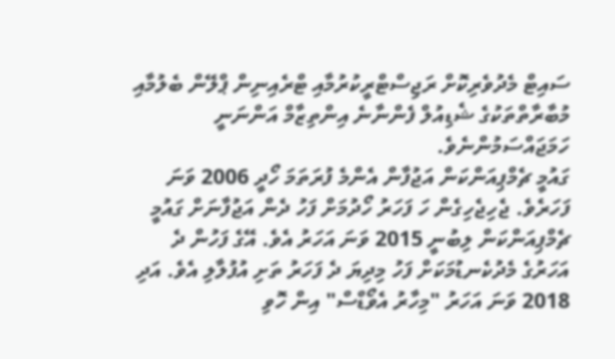ސައިޓް މެދުވެރިކޮށް ރަޖިސްޓްރީކުރުމާއި ޓްރެއިނިން ޕްލޭން ބެލުމާއި މުބާރާތްތަކުގެ ޝެޑިއުލް ފެންނާނެ އިންތިޒާމް އަންނަނީ ހަމަޖައްސަމުންނެވެ.
ގައުމީ ޗެމްޕިއަންކަން އަޖުފާން އެންމެ ފުރަތަމަ ހޯދީ 2006 ވަނަ ފަހަރެވެ. ޖެހިޖެހިގެން ހަ ފަހަރު ހޯދުމަށް ފަހު ދެން އަޖުފާނަށް ގައުމީ ޗެމްޕިއަންކަން ލިބުނީ 2015 ވަނަ އަހަރު އެވެ. އޭގެ ފަހުން ދެ އަހަރުގެ މެދުކެނޑުމަކަށް ފަހު މިދިޔަ ދެ ފަހަރު ތަށި އުފުލާލި އެވެ. އަދި 2018 ވަނަ އަހަރު "މިހާރު އެވޯޑްސް" އިން ހޮވި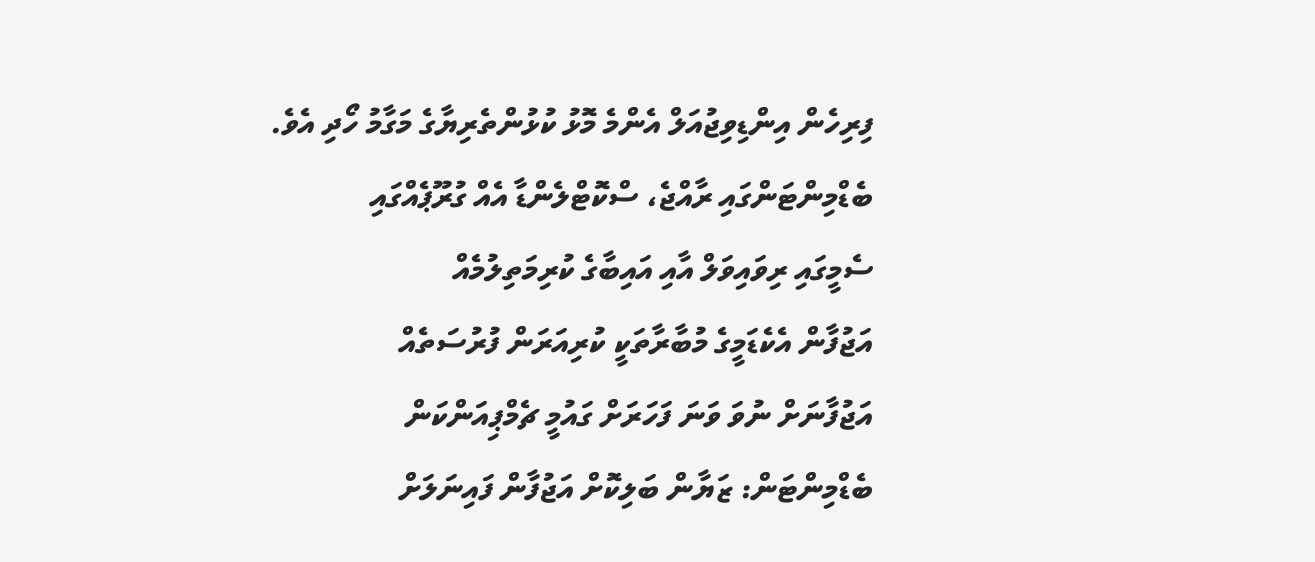ފިރިހެން އިންޑިވިޖުއަލް އެންމެ މޮޅު ކުޅުންތެރިޔާގެ މަގާމު ހޯދި އެވެ.
ބެޑްމިންޓަންގައި ރާއްޖެ، ސްކޮޓްލެންޑާ އެއް ގުރޫޕެއްގައި
ސެމީގައި ރިވައިވަލް އާއި އައިބާގެ ކުރިމަތިލުމެއް
އަޖުފާން އެކެޑަމީގެ މުބާރާތަކީ ކުރިއަރަން ފުރުސަތެއް
އަޖުފާނަށް ނުވަ ވަނަ ފަހަރަށް ގައުމީ ޗެމްޕިއަންކަން
ބެޑްމިންޓަން: ޒަޔާން ބަލިކޮށް އަޖުފާން ފައިނަލަށް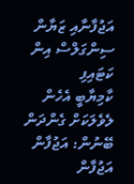އަޖުފާނާއި ޒަޔާން ސިންގަލްސް އިން ކަޓައިފި
ކާމިޔާބީ އެހެން ލެވެލަކަށް ގެންދަން ބޭނުން: އަޖުފާން
އަޖުފާން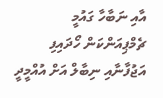އާއި ނަބާހާ ގައުމީ ޗެމްޕިއަންކަން ހޯދައިފި
އަޖުފާނާއި ނިބާލް އަށް އުއްމީދީ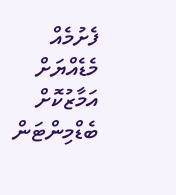ފެށުމެއް
މެޑެއްޔަށް އަމާޒުކޮށް ބެޑްމިންޓަން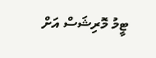ޓީމު މޮރިޝަސް އަށް